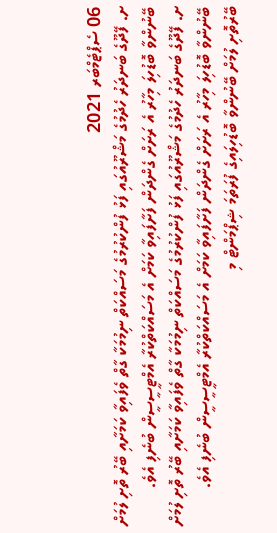06 ސެޕްޓެމްބަރ 2021
ށ. ފޭދޫގެ ބަނދަރު ހެދުމުގެ މަޝްރޫއުގައި ފަޅު ފުންކުރުމުގެ މަސައްކަތް ނިމުމަކާ ގާތް ވެފައިވާ ކަމަށާއި ބޭރު ތޮށި ލުމަށް ބޭނުންވާ ބޮޑުހިލަ މިހާރު އެ ރަށަށް ގެންދަން ފަށާފައިވާ ކަމަށް އެ މަސައްކަތްކުރާ އެމްޓީސީސީން ބުނެފި އެވެ.
ށ. ފޭދޫގެ ބަނދަރު ހެދުމުގެ މަޝްރޫއުގައި ފަޅު ފުންކުރުމުގެ މަސައްކަތް ނިމުމަކާ ގާތް ވެފައިވާ ކަމަށާއި ބޭރު ތޮށި ލުމަށް ބޭނުންވާ ބޮޑުހިލަ މިހާރު އެ ރަށަށް ގެންދަން ފަށާފައިވާ ކަމަށް އެ މަސައްކަތްކުރާ އެމްޓީސީސީން ބުނެފި އެވެ.
ބޭރުތޮށި ލުމަށް ބޭނުންވާ ބޮޑުހިލައިގެ ފުރަތަމަ ޝިޕްމަންޓް މި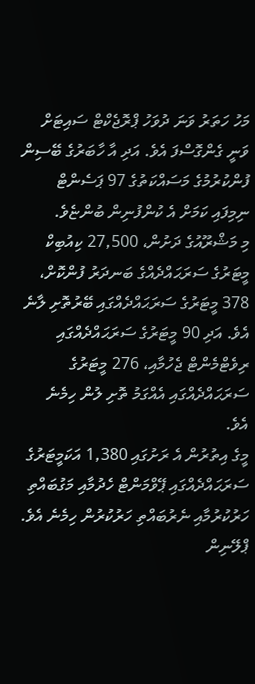މަހު ހަތަރު ވަނަ ދުވަހު ޕްރޮޖެކްޓް ސައިޓަށް ވަނީ ގެންގޮސްފަ އެވެ. އަދި އާ ހާބަރުގެ ބޭސިން ފުންކުރުމުގެ މަސައްކަތުގެ 97 ޕަސެންޓް ނިމިފައި ކަމަށް އެ ކުންފުނިން ބުންޏެވެ.
މި މަޝްރޫއުގެ ދަށުން، 27,500 ކިއުބިކް މީޓަރުގެ ސަރަޙައްދެއްގެ ބަނދަރު ފުންކޮށް، 378 މީޓަރުގެ ސަރަޙައްދެއްގައި ބޭރުތޮށި ލާނެ އެވެ. އަދި 90 މީޓަރުގެ ސަރަޙައްދެއްގައި ރިވެޓްމެންޓް ޖެހުމާއި، 276 މީޓަރުގެ ސަރަޙައްދެއްގައި އެއްގަމު ތޮށި ލުން ހިމެނެ އެވެ.
މީގެ އިތުރުން އެ ރަށުގައި 1,380 އަކަމީޓަރުގެ ސަރަޙައްދެއްގައި ޕޭވްމަންޓް ހެދުމާއި މަގުބައްތި ހަރުކުރުމާއި ނެރުބައްތި ހަރުކުރުން ހިމެނެ އެވެ.
ޕްލޭނިން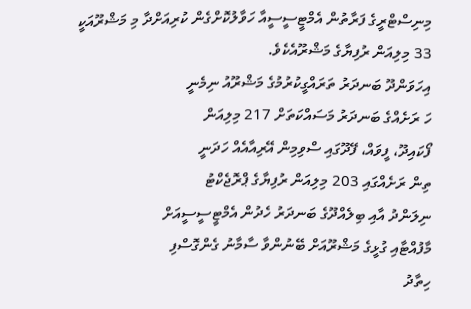މިނިސްޓްރީގެ ފަރާތުން އެމްޓީސީސީއާ ހަވާލުކޮށްގެން ކުރިއަށްދާ މި މަޝްރޫއަކީ 33 މިލިއަން ރުފިޔާގެ މަޝްރޫއެކެވެ.
އިހަވަންދޫ ބަނދަރު ތަރައްގީކުރުމުގެ މަޝްރޫއު ނިމެނީ
ހަ ރަށެއްގެ ބަނދަރު މަސައްކަތަށް 217 މިލިއަން
ފޯކައިދޫ، ފީވައް، ފޭދޫގައި ސްވިމިން އޭރިއާއެއް ހަދަނީ
ތިން ރަށެއްގައި 203 މިލިއަން ރުފިޔާގެ ޕްރޮޖެކްޓު
ނިލަންދު އާއި ބިލެއްދޫގެ ބަނދަރު ހެދުން އެމްޓީސީސީއަށް
މާފުއްޓާއި ގުޅީގެ މަޝްރޫއަށް ބޭނުންވާ ސާމާނު ގެންގޮސްފި
ހިތާދު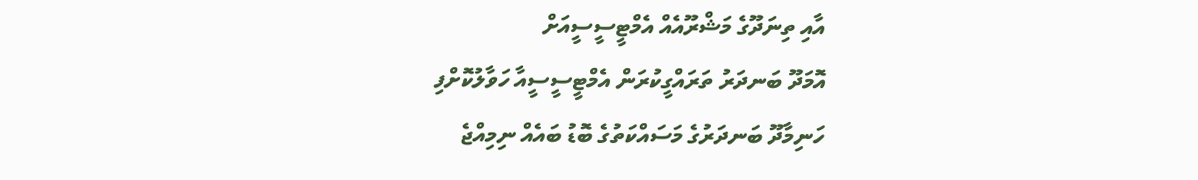އާއި ތިނަދޫގެ މަޝްރޫއެއް އެމްޓީސީސީއަށް
އޮމަދޫ ބަނދަރު ތަރައްގީކުރަން އެމްޓީސީސީއާ ހަވާލުކޮށްފި
ހަނިމާދޫ ބަނދަރުގެ މަސައްކަތުގެ ބޮޑު ބައެއް ނިމިއްޖެ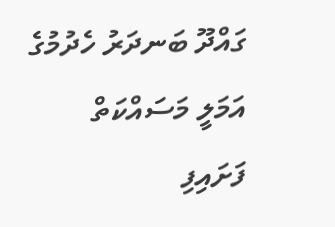ގައްދޫ ބަނދަރު ހެދުމުގެ އަމަލީ މަސައްކަތް ފަށައިފި